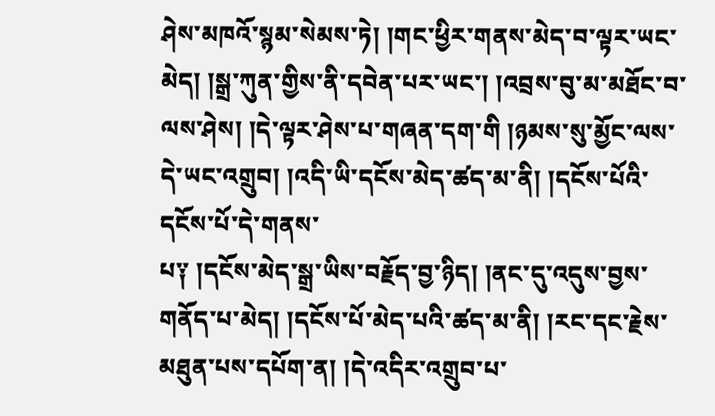ཤེས་མཁའོ་སྙམ་སེམས་ཏེ། །གང་ཕྱིར་གནས་མེད་བ་ལྟར་ཡང་མེད། །སྒྲ་ཀུན་གྱིས་ནི་དབེན་པར་ཡང་། །འབྲས་བུ་མ་མཐོང་བ་ལས་ཤེས། །དེ་ལྟར་ཤེས་པ་གཞན་དག་གི །ཉམས་སུ་མྱོང་ལས་དེ་ཡང་འགྲུབ། །འདི་ཡི་དངོས་མེད་ཚད་མ་ནི། །དངོས་པོའི་དངོས་པོ་དེ་གནས་
པ༑ །དངོས་མེད་སྒྲ་ཡིས་བརྗོད་བྱ་ཉིད། །ནང་དུ་འདུས་བྱས་གནོད་པ་མེད། །དངོས་པོ་མེད་པའི་ཚད་མ་ནི། །རང་དང་རྗེས་མཐུན་པས་དཔོག་ན། །དེ་འདིར་འགྲུབ་པ་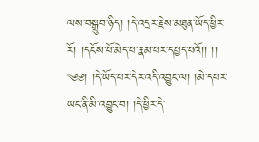ལས་བསྒྲུབ་ཉིད། །དེ་འདྲར་རྗེས་མཐུན་ཡོད་ཕྱིར་རོ། །དངོས་པོ་མེད་པ་རྣམ་པར་དཔྱད་པའོ།། །།
༄༅། །དེ་ཡོད་པར་དེར་འདི་འབྱུང་ལ། །མེ་དཔར་ཡང་ནི་མི་འབྱུང་བ། །དེ་ཕྱིར་དེ་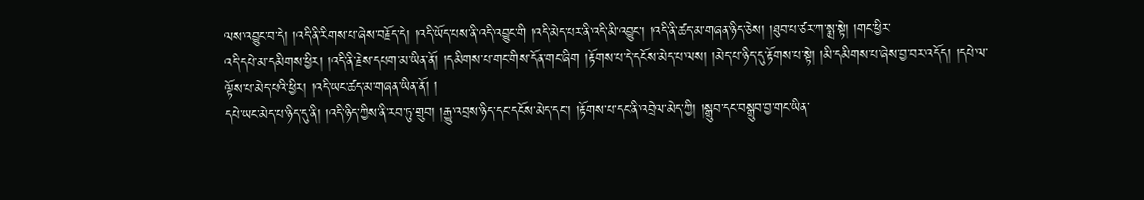ལས་འབྱུང་བ་དེ། །འདི་ནི་རིགས་པ་ཞེས་བརྗོད་དེ། །འདི་ཡོད་པས་ནི་འདི་འབྱུང་གི །འདི་མེད་པར་ནི་འདི་མི་འབྱུང་། །འདི་ནི་ཚད་མ་གཞན་ཉིད་ཅེས། །ཐུབ་པ་ཙར་ཀ་སྨྲ་སྟེ། །གང་ཕྱིར་
འདི་དཔེ་མ་དམིགས་ཕྱིར། །འདི་ནི་རྗེས་དཔག་མ་ཡིན་ནོ། །དམིགས་པ་གང་གིས་དོན་གང་ཞིག །རྟོགས་པ་དེ་དངོས་མེད་པ་ལས། །མེད་པ་ཉིད་དུ་རྟོགས་པ་སྟེ། །མི་དམིགས་པ་ཞེས་བྱ་བར་འདོད། །དཔེ་ལ་ལྟོས་པ་མེད་པའི་ཕྱིར། །འདི་ཡང་ཚད་མ་གཞན་ཡིན་ནོ། །
དཔེ་ཡང་མེད་པ་ཉིད་དུ་ནི། །འདི་ཉིད་ཀྱིས་ནི་རབ་ཏུ་གྲུབ། །རྒྱུ་འབྲས་ཉིད་དང་དངོས་མེད་དང་། །རྟོགས་པ་དང་ནི་འབྲེལ་མེད་ཀྱི། །སྒྲུབ་དང་བསྒྲུབ་བྱ་གང་ཡིན་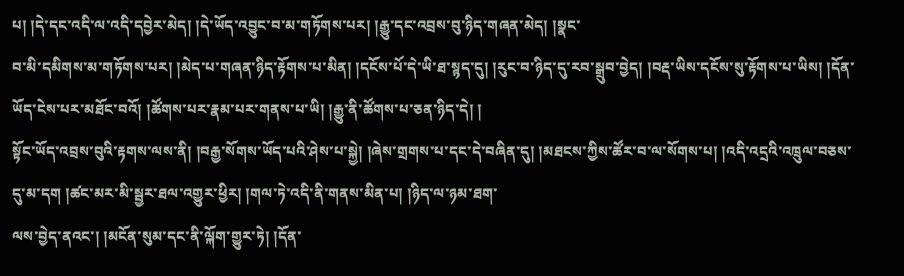པ། །དེ་དང་འདི་ལ་འདི་དབྱེར་མེད། །དེ་ཡོད་འབྱུང་བ་མ་གཏོགས་པར། །རྒྱུ་དང་འབྲས་བུ་ཉིད་གཞན་མེད། །སྣང་
བ་མི་དམིགས་མ་གཏོགས་པར། །མེད་པ་གཞན་ཉིད་རྟོགས་པ་མིན། །དངོས་པོ་དེ་ཡི་ཐ་སྙད་དུ། །རུང་བ་ཉིད་དུ་རབ་སྒྲུབ་བྱེད། །བརྡ་ཡིས་དངོས་སུ་རྟོགས་པ་ཡིས། །དོན་ཡོད་ངེས་པར་མཐོང་བའོ། །ཚོགས་པར་རྣམ་པར་གནས་པ་ཡི། །རྒྱུ་ནི་ཚོགས་པ་ཅན་ཉིད་དེ། །
སྟོང་ཡོད་འབྲས་བུའི་རྟགས་ལས་ནི། །བརྒྱ་སོགས་ཡོད་པའི་ཤེས་པ་སྐྱེ། །ཞེས་གྲགས་པ་དང་དེ་བཞིན་དུ། །མཐངས་ཀྱིས་ཚོར་བ་ལ་སོགས་པ། །འདི་འདྲའི་འཁྲུལ་བཅས་དུ་མ་དག །ཚང་མར་མི་སྦྱར་ཐལ་འགྱུར་ཕྱིར། །གལ་ཏེ་འདི་ནི་གནས་མིན་པ། །ཉིད་ལ་ཉམ་ཐག་
ལས་བྱེད་ནའང་། །མངོན་སུམ་དང་ནི་ལྐོག་གྱུར་ཏེ། །དོན་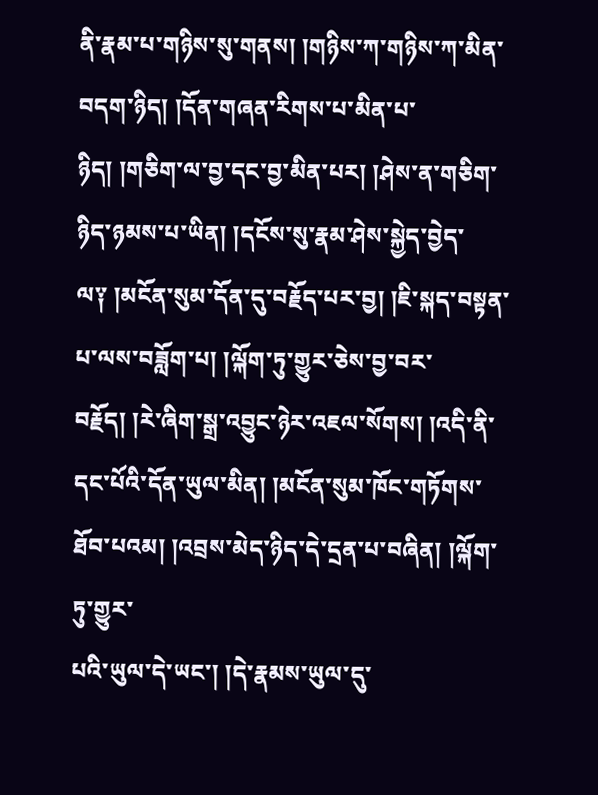ནི་རྣམ་པ་གཉིས་སུ་གནས། །གཉིས་ཀ་གཉིས་ཀ་མིན་བདག་ཉིད། །དོན་གཞན་རིགས་པ་མིན་པ་ཉིད། །གཅིག་ལ་བྱ་དང་བྱ་མིན་པར། །ཤེས་ན་གཅིག་ཉིད་ཉམས་པ་ཡིན། །དངོས་སུ་རྣམ་ཤེས་སྐྱེད་བྱེད་
ལ༑ །མངོན་སུམ་དོན་དུ་བརྗོད་པར་བྱ། །ཇི་སྐད་བསྟན་པ་ལས་བཟློག་པ། །ལྐོག་ཏུ་གྱུར་ཅེས་བྱ་བར་བརྗོད། །རེ་ཞིག་སྒྲ་འབྱུང་ཉེར་འཇལ་སོགས། །འདི་ནི་དང་པོའི་དོན་ཡུལ་མིན། །མངོན་སུམ་ཁོང་གཏོགས་ཐོབ་པའམ། །འབྲས་མེད་ཉིད་དེ་དྲན་པ་བཞིན། །ལྐོག་ཏུ་གྱུར་
པའི་ཡུལ་དེ་ཡང་། །དེ་རྣམས་ཡུལ་དུ་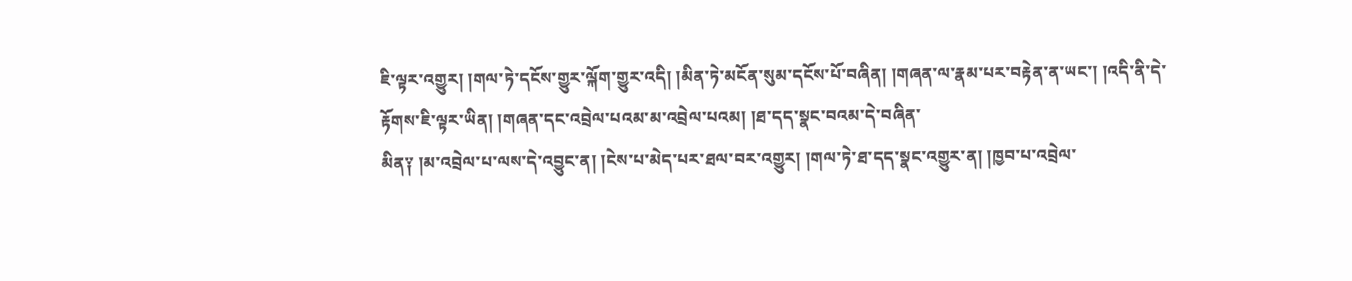ཇི་ལྟར་འགྱུར། །གལ་ཏེ་དངོས་གྱུར་ལྐོག་གྱུར་འདི། །མིན་ཏེ་མངོན་སུམ་དངོས་པོ་བཞིན། །གཞན་ལ་རྣམ་པར་བརྟེན་ན་ཡང་། །འདི་ནི་དེ་རྟོགས་ཇི་ལྟར་ཡིན། །གཞན་དང་འབྲེལ་པའམ་མ་འབྲེལ་པའམ། །ཐ་དད་སྣང་བའམ་དེ་བཞིན་
མིན༑ །མ་འབྲེལ་པ་ལས་དེ་འབྱུང་ན། །ངེས་པ་མེད་པར་ཐལ་བར་འགྱུར། །གལ་ཏེ་ཐ་དད་སྣང་འགྱུར་ན། །ཁྱབ་པ་འབྲེལ་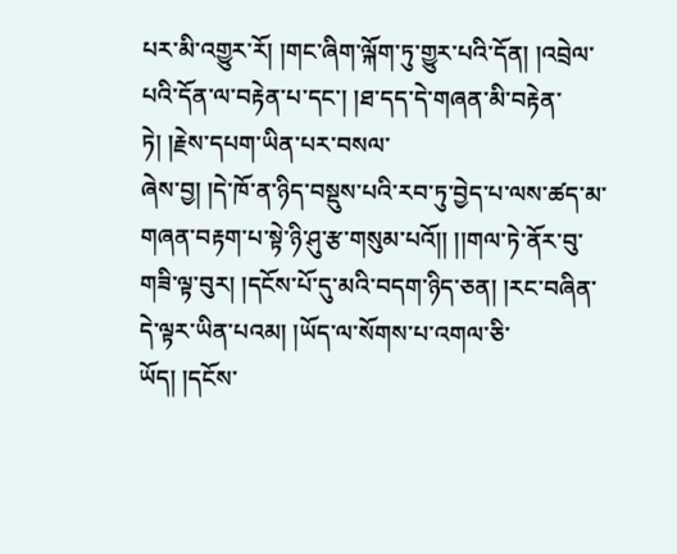པར་མི་འགྱུར་རོ། །གང་ཞིག་ལྐོག་ཏུ་གྱུར་པའི་དོན། །འབྲེལ་པའི་དོན་ལ་བརྟེན་པ་དང་། །ཐ་དད་དེ་གཞན་མི་བརྟེན་ཏེ། །རྗེས་དཔག་ཡིན་པར་བསལ་
ཞེས་བྱ། །དེ་ཁོ་ན་ཉིད་བསྡུས་པའི་རབ་ཏུ་བྱེད་པ་ལས་ཚད་མ་གཞན་བརྟག་པ་སྟེ་ཉི་ཤུ་རྩ་གསུམ་པའོ།། །།གལ་ཏེ་ནོར་བུ་གཟི་ལྟ་བུར། །དངོས་པོ་དུ་མའི་བདག་ཉིད་ཅན། །རང་བཞིན་དེ་ལྟར་ཡིན་པའམ། །ཡོད་ལ་སོགས་པ་འགལ་ཅི་ཡོད། །དངོས་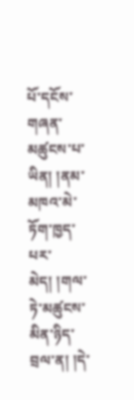པོ་དངོས་གཞན་
མཚུངས་པ་ཡིན། །ནམ་མཁའ་མེ་ཏོག་ཁྱད་པར་མེད། །གལ་ཏེ་མཚུངས་མིན་ཉིད་བྲལ་ན། །དེ་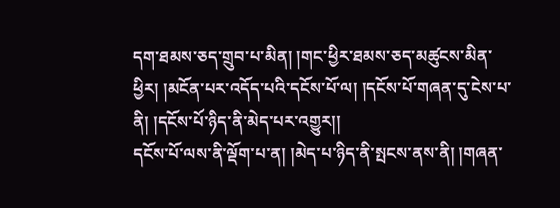དག་ཐམས་ཅད་གྲུབ་པ་མིན། །གང་ཕྱིར་ཐམས་ཅད་མཚུངས་མིན་ཕྱིར། །མངོན་པར་འདོད་པའི་དངོས་པོ་ལ། །དངོས་པོ་གཞན་དུ་ངེས་པ་ནི། །དངོས་པོ་ཉིད་ནི་མེད་པར་འགྱུར།།
དངོས་པོ་ལས་ནི་ལྡོག་པ་ན། །མེད་པ་ཉིད་ནི་སྤངས་ནས་ནི། །གཞན་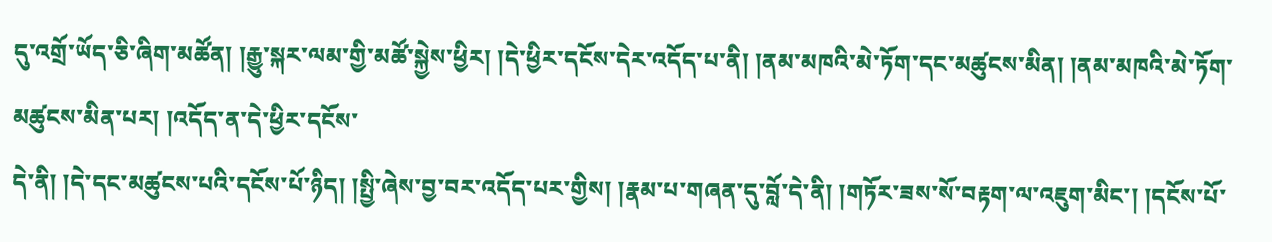དུ་འགྲོ་ཡོད་ཅི་ཞིག་མཚོན། །རྒྱུ་སྐར་ལམ་གྱི་མཚོ་སྐྱེས་ཕྱིར། །དེ་ཕྱིར་དངོས་དེར་འདོད་པ་ནི། །ནམ་མཁའི་མེ་ཏོག་དང་མཚུངས་མིན། །ནམ་མཁའི་མེ་ཏོག་མཚུངས་མིན་པར། །འདོད་ན་དེ་ཕྱིར་དངོས་
དེ་ནི། །དེ་དང་མཚུངས་པའི་དངོས་པོ་ཉིད། །སྤྱི་ཞེས་བྱ་བར་འདོད་པར་གྱིས། །རྣམ་པ་གཞན་དུ་བློ་དེ་ནི། །གཏོར་ཟས་སོ་བརྟག་ལ་འཇུག་མིང་། །དངོས་པོ་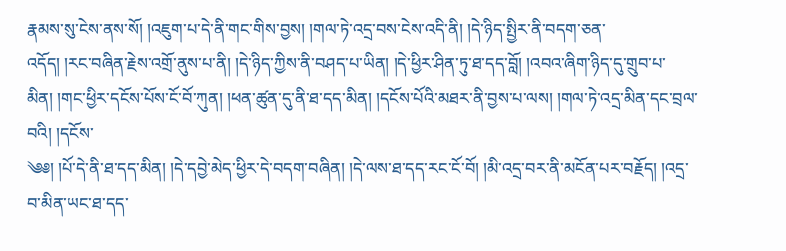རྣམས་སུ་ངེས་ནས་སོ། །འཇུག་པ་དེ་ནི་གང་གིས་བྱས། །གལ་ཏེ་འདྲ་བས་ངེས་འདི་ནི། །དེ་ཉིད་སྤྱིར་ནི་བདག་ཅན་
འདོད། །རང་བཞིན་རྗེས་འགྲོ་ནུས་པ་ནི། །དེ་ཉིད་ཀྱིས་ནི་བཤད་པ་ཡིན། །དེ་ཕྱིར་ཤིན་ཏུ་ཐ་དད་བློ། །འབའ་ཞིག་ཉིད་དུ་གྲུབ་པ་མིན། །གང་ཕྱིར་དངོས་པོས་ངོ་བོ་ཀུན། །ཕན་ཚུན་དུ་ནི་ཐ་དད་མིན། །དངོས་པོའི་མཐར་ནི་བྱས་པ་ལས། །གལ་ཏེ་འདྲ་མིན་དང་བྲལ་བའི། །དངོས་
༄༅། །པོ་དེ་ནི་ཐ་དད་མིན། །དེ་དབྱེ་མེད་ཕྱིར་དེ་བདག་བཞིན། །དེ་ལས་ཐ་དད་རང་ངོ་བོ། །མི་འདྲ་བར་ནི་མངོན་པར་བརྗོད། །འདྲ་བ་མིན་ཡང་ཐ་དད་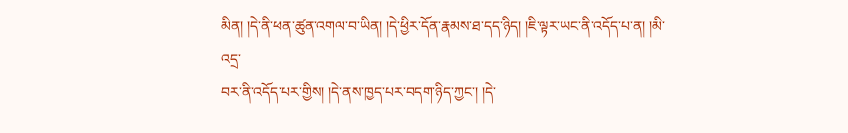མིན། །དེ་ནི་ཕན་ཚུན་འགལ་བ་ཡིན། །དེ་ཕྱིར་དོན་རྣམས་ཐ་དད་ཉིད། །ཇི་ལྟར་ཡང་ནི་འདོད་པ་ན། །མི་འདྲ་
བར་ནི་འདོད་པར་གྱིས། །དེ་ནས་ཁྱད་པར་བདག་ཉིད་ཀྱང་། །དེ་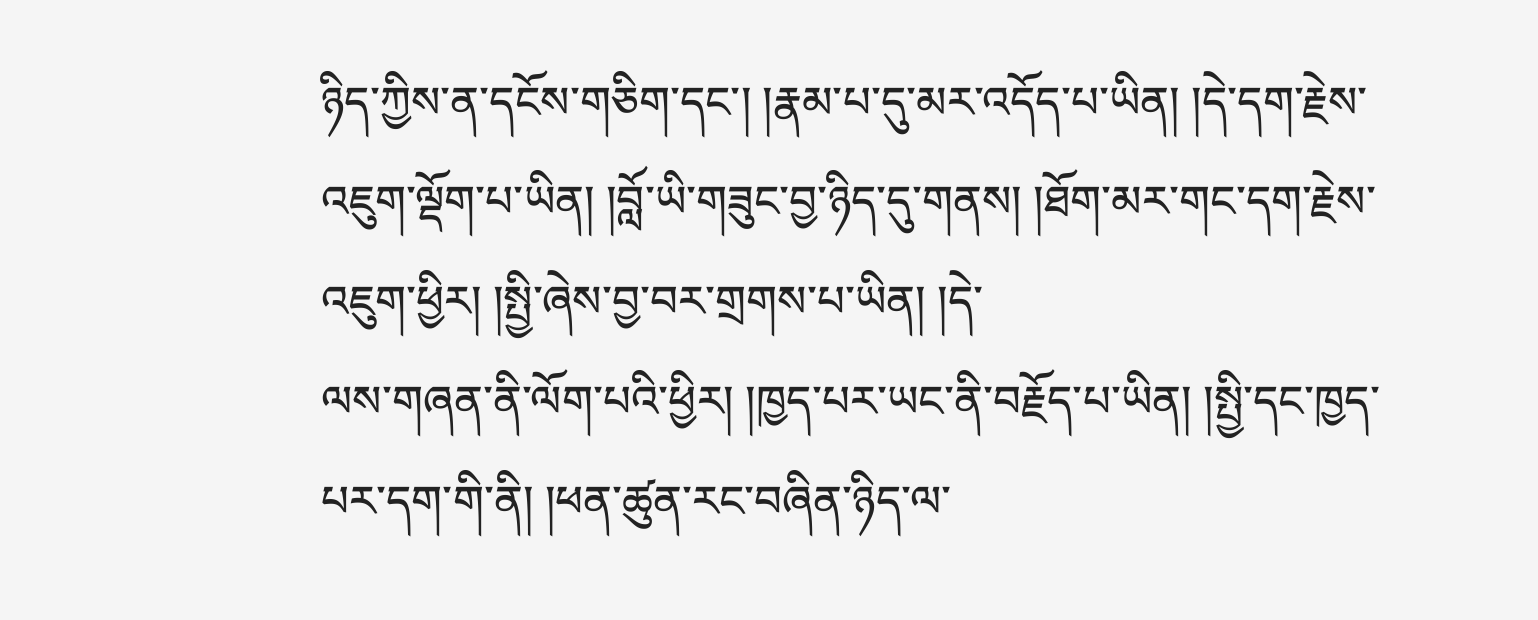ཉིད་ཀྱིས་ན་དངོས་གཅིག་དང་། །རྣམ་པ་དུ་མར་འདོད་པ་ཡིན། །དེ་དག་རྗེས་འཇུག་ལྡོག་པ་ཡིན། །བློ་ཡི་གཟུང་བྱ་ཉིད་དུ་གནས། །ཐོག་མར་གང་དག་རྗེས་འཇུག་ཕྱིར། །སྤྱི་ཞེས་བྱ་བར་གྲགས་པ་ཡིན། །དེ་
ལས་གཞན་ནི་ལོག་པའི་ཕྱིར། །ཁྱད་པར་ཡང་ནི་བརྗོད་པ་ཡིན། །སྤྱི་དང་ཁྱད་པར་དག་གི་ནི། །ཕན་ཚུན་རང་བཞིན་ཉིད་ལ་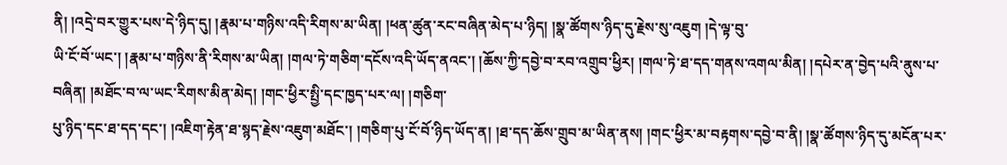ནི། །འདྲེ་བར་གྱུར་པས་དེ་ཉིད་དུ། །རྣམ་པ་གཉིས་འདི་རིགས་མ་ཡིན། །ཕན་ཚུན་རང་བཞིན་མེད་པ་ཉིད། །སྣ་ཚོགས་ཉིད་དུ་རྗེས་སུ་འཇུག །དེ་ལྟ་བུ་
ཡི་ངོ་བོ་ཡང་། །རྣམ་པ་གཉིས་ནི་རིགས་མ་ཡིན། །གལ་ཏེ་གཅིག་དངོས་འདི་ཡོད་ནའང་། །ཆོས་ཀྱི་དབྱེ་བ་རབ་འགྲུབ་ཕྱིར། །གལ་ཏེ་ཐ་དད་གནས་འགལ་མིན། །དཔེར་ན་བྱེད་པའི་ནུས་པ་བཞིན། །མཐོང་བ་ལ་ཡང་རིགས་མིན་མེད། །གང་ཕྱིར་སྤྱི་དང་ཁྱད་པར་ལ། །གཅིག་
པུ་ཉིད་དང་ཐ་དད་དང་། །འཇིག་རྟེན་ཐ་སྙད་རྗེས་འཇུག་མཐོང་། །གཅིག་པུ་ངོ་བོ་ཉིད་ཡོད་ན། །ཐ་དད་ཆོས་གྲུབ་མ་ཡིན་ནས། །གང་ཕྱིར་མ་བརྟགས་དབྱེ་བ་ནི། །སྣ་ཚོགས་ཉིད་དུ་མངོན་པར་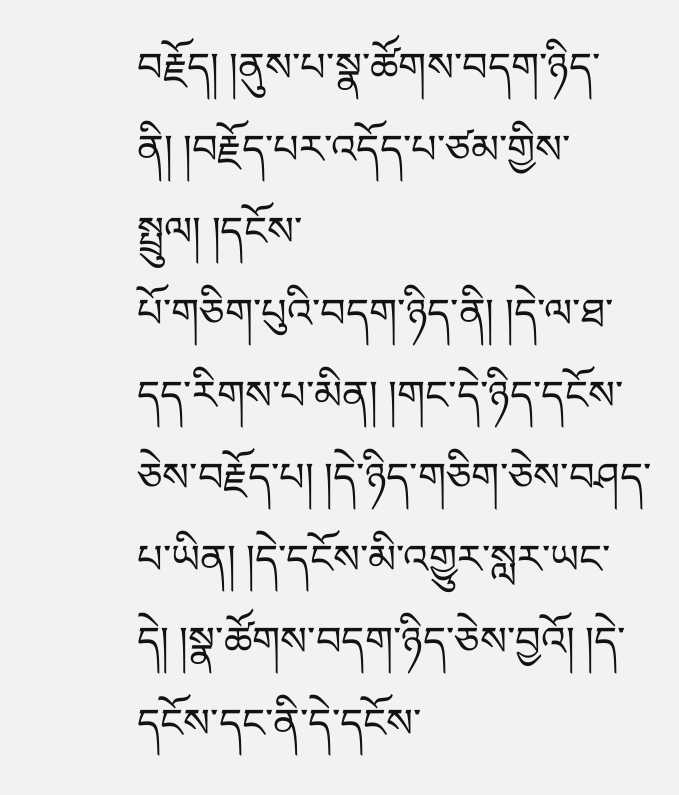བརྗོད། །ནུས་པ་སྣ་ཚོགས་བདག་ཉིད་ནི། །བརྗོད་པར་འདོད་པ་ཙམ་གྱིས་སྤྲུལ། །དངོས་
པོ་གཅིག་པུའི་བདག་ཉིད་ནི། །དེ་ལ་ཐ་དད་རིགས་པ་མིན། །གང་དེ་ཉིད་དངོས་ཅེས་བརྗོད་པ། །དེ་ཉིད་གཅིག་ཅེས་བཤད་པ་ཡིན། །དེ་དངོས་མི་འགྱུར་སླར་ཡང་དེ། །སྣ་ཚོགས་བདག་ཉིད་ཅེས་བྱའོ། །དེ་དངོས་དང་ནི་དེ་དངོས་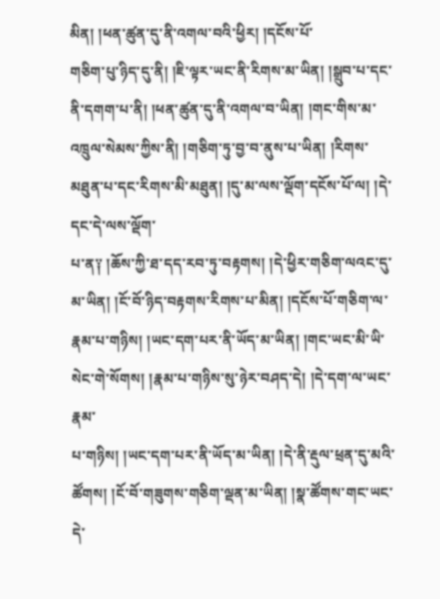མིན། །ཕན་ཚུན་དུ་ནི་འགལ་བའི་ཕྱིར། །དངོས་པོ་
གཅིག་པུ་ཉིད་དུ་ནི། །ཇི་ལྟར་ཡང་ནི་རིགས་མ་ཡིན། །སྒྲུབ་པ་དང་ནི་དགག་པ་ནི། །ཕན་ཚུན་དུ་ནི་འགལ་བ་ཡིན། །གང་གིས་མ་འཁྲུལ་སེམས་ཀྱིས་ནི། །གཅིག་ཏུ་བྱ་བ་ནུས་པ་ཡིན། །རིགས་མཐུན་པ་དང་རིགས་མི་མཐུན། །དུ་མ་ལས་ལྡོག་དངོས་པོ་ལ། །དེ་དང་དེ་ལས་ལྡོག་
པ་ན༑ །ཆོས་ཀྱི་ཐ་དད་རབ་ཏུ་བརྟགས། །དེ་ཕྱིར་གཅིག་ལའང་དུ་མ་ཡིན། །ངོ་བོ་ཉིད་བརྟགས་རིགས་པ་མིན། །དངོས་པོ་གཅིག་ལ་རྣམ་པ་གཉིས། །ཡང་དག་པར་ནི་ཡོད་མ་ཡིན། །གང་ཡང་མི་ཡི་སེང་གེ་སོགས། །རྣམ་པ་གཉིས་སུ་ཉེར་བཤད་དེ། །དེ་དག་ལ་ཡང་རྣམ་
པ་གཉིས། །ཡང་དག་པར་ནི་ཡོད་མ་ཡིན། །དེ་ནི་རྡུལ་ཕྲན་དུ་མའི་ཚོགས། །ངོ་བོ་གཟུགས་གཅིག་ལྡན་མ་ཡིན། །སྣ་ཚོགས་གང་ཡང་དེ་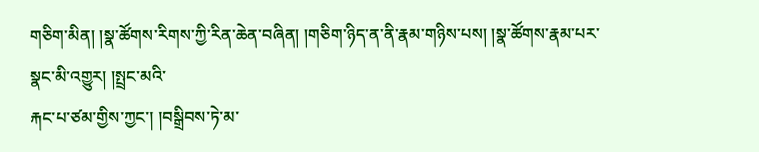གཅིག་མིན། །སྣ་ཚོགས་རིགས་ཀྱི་རིན་ཆེན་བཞིན། །གཅིག་ཉིད་ན་ནི་རྣམ་གཉིས་པས། །སྣ་ཚོགས་རྣམ་པར་སྣང་མི་འགྱུར། །སྤྲང་མའི་
རྐང་པ་ཙམ་གྱིས་ཀྱང་། །བསྒྲིབས་ཏེ་མ་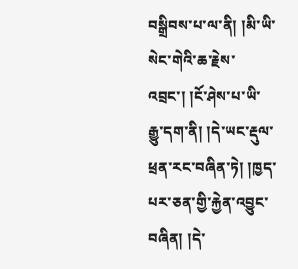བསྒྲིབས་པ་ལ་ནི། །མི་ཡི་སེང་གེའི་ཆ་རྗེས་འབྲང་། །ངོ་ཤེས་པ་ཡི་རྒྱུ་དག་ནི། །དེ་ཡང་རྡུལ་ཕྲན་རང་བཞིན་ཏེ། །ཁྱད་པར་ཅན་གྱི་རྐྱེན་འབྱུང་བཞིན། །དེ་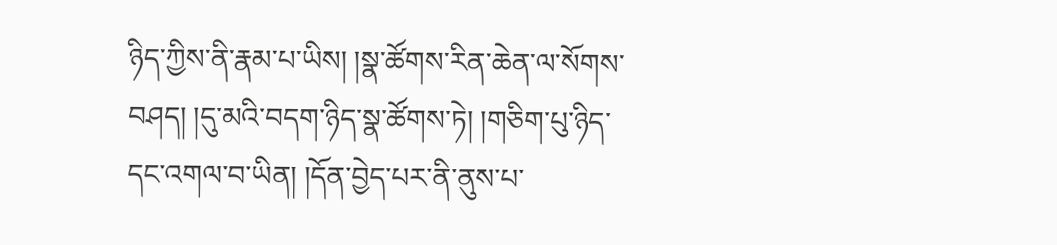ཉིད་ཀྱིས་ནི་རྣམ་པ་ཡིས། །སྣ་ཚོགས་རིན་ཆེན་ལ་སོགས་
བཤད། །དུ་མའི་བདག་ཉིད་སྣ་ཚོགས་ཏེ། །གཅིག་པུ་ཉིད་དང་འགལ་བ་ཡིན། །དོན་བྱེད་པར་ནི་ནུས་པ་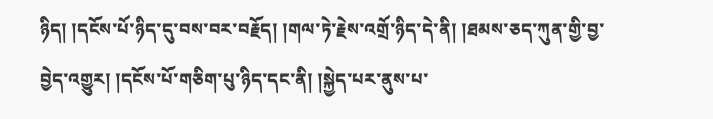ཉིད། །དངོས་པོ་ཉིད་དུ་བས་བར་བརྗོད། །གལ་ཏེ་རྗེས་འགྲོ་ཉིད་དེ་ནི། །ཐམས་ཅད་ཀུན་གྱི་བྱ་བྱེད་འགྱུར། །དངོས་པོ་གཅིག་པུ་ཉིད་དང་ནི། །སྐྱེད་པར་ནུས་པ་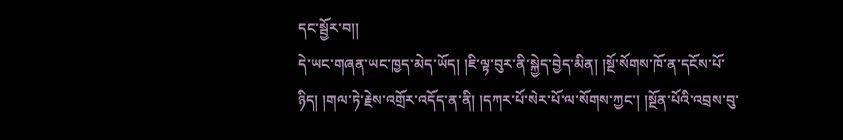དང་སྦྱོར་བ།།
དེ་ཡང་གཞན་ཡང་ཁྱད་མེད་ཡོད། །ཇི་ལྟ་བུར་ནི་སྐྱེད་བྱེད་མིན། །སྔོ་སོགས་ཁོ་ན་དངོས་པོ་ཉིད། །གལ་ཏེ་རྗེས་འགྲོར་འདོད་ན་ནི། །དཀར་པོ་སེར་པོ་ལ་སོགས་ཀྱང་། །སྔོན་པོའི་འབྲས་བུ་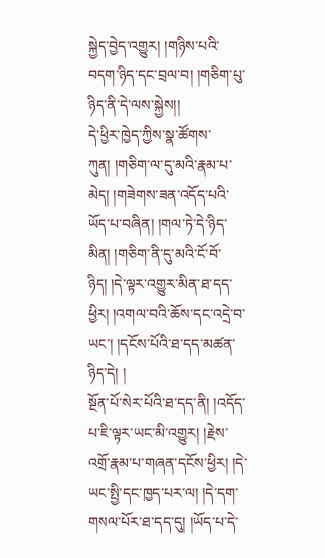སྐྱེད་བྱེད་འགྱུར། །གཉིས་པའི་བདག་ཉིད་དང་བྲལ་བ། །གཅིག་པུ་ཉིད་ནི་དེ་ལས་སྐྱེས།།
དེ་ཕྱིར་ཁྱེད་ཀྱིས་སྣ་ཚོགས་ཀུན། །གཅིག་ལ་དུ་མའི་རྣམ་པ་མེད། །གཟེགས་ཟན་འདོད་པའི་ཡོད་པ་བཞིན། །གལ་ཏེ་དེ་ཉིད་མིན། །གཅིག་ནི་དུ་མའི་ངོ་བོ་ཉིད། །དེ་ལྟར་འགྱུར་མིན་ཐ་དད་ཕྱིར། །འགལ་བའི་ཆོས་དང་འདྲེ་བ་ཡང་། །དངོས་པོའི་ཐ་དད་མཚན་ཉིད་དེ། །
སྔོན་པོ་སེར་པོའི་ཐ་དད་ནི། །འདོད་པ་ཇི་ལྟར་ཡང་མི་འགྱུར། །རྗེས་འགྲོ་རྣམ་པ་གཞན་དངོས་ཕྱིར། །དེ་ཡང་སྤྱི་དང་ཁྱད་པར་ལ། །དེ་དག་གསལ་པོར་ཐ་དད་དུ། །ཡོད་པ་དེ་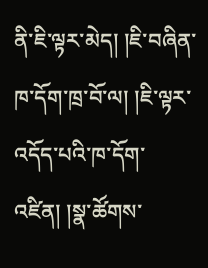ནི་ཇི་ལྟར་མེད། །ཇི་བཞིན་ཁ་དོག་ཁྲ་བོ་ལ། །ཇི་ལྟར་འདོད་པའི་ཁ་དོག་འཛིན། །སྣ་ཚོགས་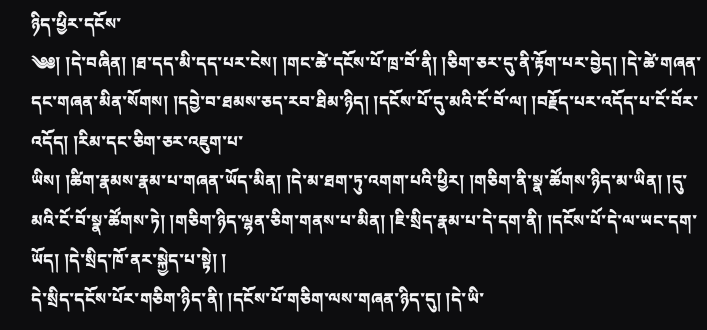ཉིད་ཕྱིར་དངོས་
༄༅། །དེ་བཞིན། །ཐ་དད་མི་དད་པར་ངེས། །གང་ཚེ་དངོས་པོ་ཁྲ་བོ་ནི། །ཅིག་ཅར་དུ་ནི་རྟོག་པར་བྱེད། །དེ་ཚེ་གཞན་དང་གཞན་མིན་སོགས། །དབྱེ་བ་ཐམས་ཅད་རབ་ཐིམ་ཉིད། །དངོས་པོ་དུ་མའི་ངོ་བོ་ལ། །བརྗོད་པར་འདོད་པ་ངོ་བོར་འདོད། །རིམ་དང་ཅིག་ཅར་འཇུག་པ་
ཡིས། །ཚིག་རྣམས་རྣམ་པ་གཞན་ཡོད་མིན། །དེ་མ་ཐག་ཏུ་འགག་པའི་ཕྱིར། །གཅིག་ནི་སྣ་ཚོགས་ཉིད་མ་ཡིན། །དུ་མའི་ངོ་བོ་སྣ་ཚོགས་ཏེ། །གཅིག་ཉིད་ལྷན་ཅིག་གནས་པ་མིན། །ཇི་སྲིད་རྣམ་པ་དེ་དག་ནི། །དངོས་པོ་དེ་ལ་ཡང་དག་ཡོད། །དེ་སྲིད་ཁོ་ནར་སྐྱེད་པ་སྟེ། །
དེ་སྲིད་དངོས་པོར་གཅིག་ཉིད་ནི། །དངོས་པོ་གཅིག་ལས་གཞན་ཉིད་དུ། །དེ་ཡི་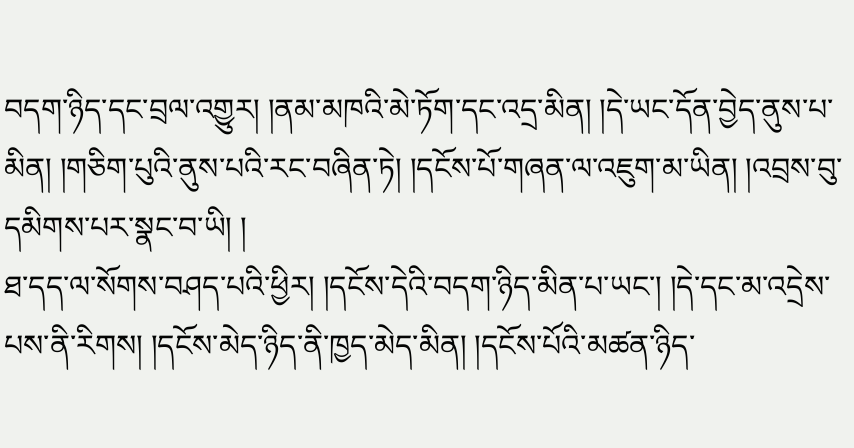བདག་ཉིད་དང་བྲལ་འགྱུར། །ནམ་མཁའི་མེ་ཏོག་དང་འདྲ་མིན། །དེ་ཡང་དོན་བྱེད་ནུས་པ་མིན། །གཅིག་པུའི་ནུས་པའི་རང་བཞིན་ཏེ། །དངོས་པོ་གཞན་ལ་འཇུག་མ་ཡིན། །འབྲས་བུ་དམིགས་པར་སྣང་བ་ཡི། །
ཐ་དད་ལ་སོགས་བཤད་པའི་ཕྱིར། །དངོས་དེའི་བདག་ཉིད་མིན་པ་ཡང་། །དེ་དང་མ་འདྲེས་པས་ནི་རིགས། །དངོས་མེད་ཉིད་ནི་ཁྱད་མེད་མིན། །དངོས་པོའི་མཚན་ཉིད་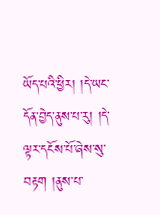ཡོད་པའི་ཕྱིར། །དེ་ཡང་དོན་བྱེད་ནུས་པ་རུ། །དེ་ལྟར་དངོས་པོ་ཞེས་སུ་བརྟག །ནུས་པ་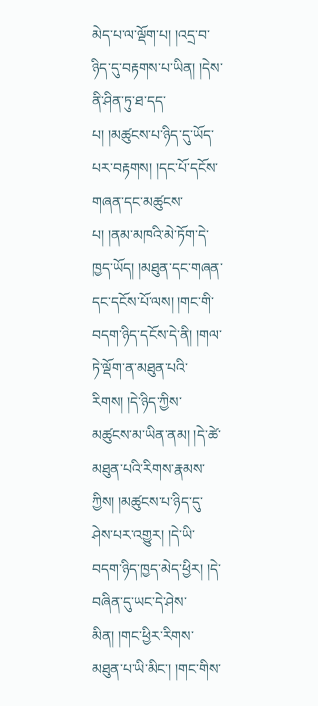མེད་པ་ལ་ལྡོག་པ། །འདྲ་བ་
ཉིད་དུ་བརྟགས་པ་ཡིན། །དེས་ནི་ཤིན་ཏུ་ཐ་དད་པ། །མཚུངས་པ་ཉིད་དུ་ཡོད་པར་བརྟགས། །དང་པོ་དངོས་གཞན་དང་མཚུངས་པ། །ནམ་མཁའི་མེ་ཏོག་དེ་ཁྱད་ཡོད། །མཐུན་དང་གཞན་དང་དངོས་པོ་ལས། །གང་གི་བདག་ཉིད་དངོས་དེ་ནི། །གལ་ཏེ་ལྡོག་ན་མཐུན་པའི་རིགས། །དེ་ཉིད་ཀྱིས་
མཚུངས་མ་ཡིན་ནམ། །དེ་ཚེ་མཐུན་པའི་རིགས་རྣམས་ཀྱིས། །མཚུངས་པ་ཉིད་དུ་ཤེས་པར་འགྱུར། །དེ་ཡི་བདག་ཉིད་ཁྱད་མེད་ཕྱིར། །དེ་བཞིན་དུ་ཡང་དེ་ཤེས་མིན། །གང་ཕྱིར་རིགས་མཐུན་པ་ཡི་མིང་། །གང་གིས་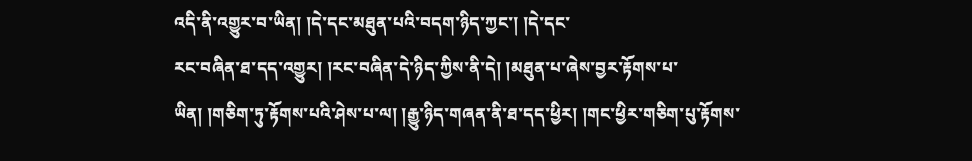འདི་ནི་འགྱུར་བ་ཡིན། །དེ་དང་མཐུན་པའི་བདག་ཉིད་ཀྱང་། །དེ་དང་
རང་བཞིན་ཐ་དད་འགྱུར། །རང་བཞིན་དེ་ཉིད་ཀྱིས་ནི་དེ། །མཐུན་པ་ཞེས་བྱར་རྟོགས་པ་ཡིན། །གཅིག་ཏུ་རྟོགས་པའི་ཤེས་པ་ལ། །རྒྱུ་ཉིད་གཞན་ནི་ཐ་དད་ཕྱིར། །གང་ཕྱིར་གཅིག་པུ་རྟོགས་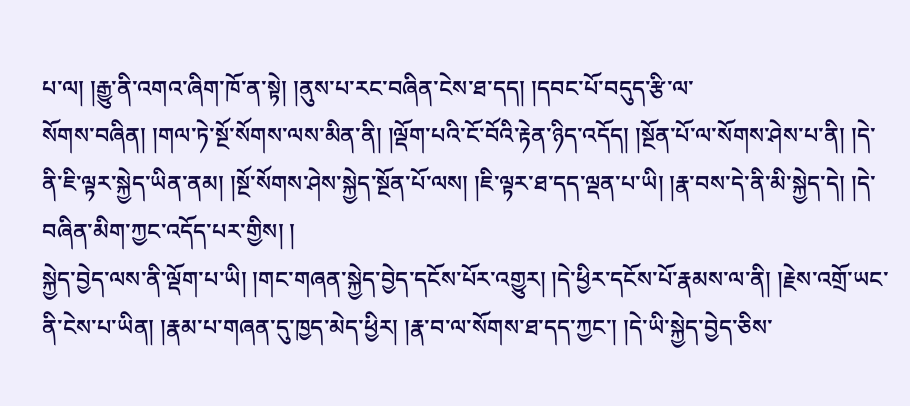པ་ལ། །རྒྱུ་ནི་འགའ་ཞིག་ཁོ་ན་སྟེ། །ནུས་པ་རང་བཞིན་ངེས་ཐ་དད། །དབང་པོ་བདུད་རྩི་ལ་
སོགས་བཞིན། །གལ་ཏེ་སྔོ་སོགས་ལས་མིན་ནི། །ལྡོག་པའི་ངོ་བོའི་རྟེན་ཉིད་འདོད། །སྔོན་པོ་ལ་སོགས་ཤེས་པ་ནི། །དེ་ནི་ཇི་ལྟར་སྐྱེད་ཡིན་ནམ། །སྔོ་སོགས་ཤེས་སྐྱེད་སྔོན་པོ་ལས། །ཇི་ལྟར་ཐ་དད་ལྡན་པ་ཡི། །རྣ་བས་དེ་ནི་མི་སྐྱེད་དེ། །དེ་བཞིན་མིག་ཀྱང་འདོད་པར་གྱིས། །
སྐྱེད་བྱེད་ལས་ནི་ལྡོག་པ་ཡི། །གང་གཞན་སྐྱེད་བྱེད་དངོས་པོར་འགྱུར། །དེ་ཕྱིར་དངོས་པོ་རྣམས་ལ་ནི། །རྗེས་འགྲོ་ཡང་ནི་ངེས་པ་ཡིན། །རྣམ་པ་གཞན་དུ་ཁྱད་མེད་ཕྱིར། །རྣ་བ་ལ་སོགས་ཐ་དད་ཀྱང་། །དེ་ཡི་སྐྱེད་བྱེད་ཅིས་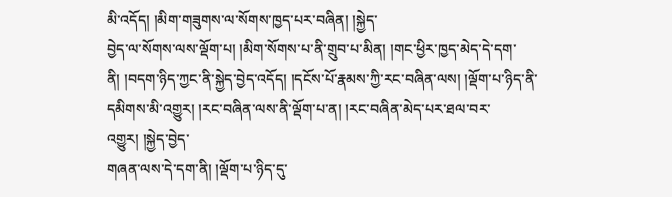མི་འདོད། །མིག་གཟུགས་ལ་སོགས་ཁྱད་པར་བཞིན། །སྐྱེད་
བྱེད་ལ་སོགས་ལས་ལྡོག་པ། །མིག་སོགས་པ་ནི་གྲུབ་པ་མིན། །གང་ཕྱིར་ཁྱད་མེད་དེ་དག་ནི། །བདག་ཉིད་ཀྱང་ནི་སྐྱེད་བྱེད་འདོད། །དངོས་པོ་རྣམས་ཀྱི་རང་བཞིན་ལས། །ལྡོག་པ་ཉིད་ནི་དམིགས་མི་འགྱུར། །རང་བཞིན་ལས་ནི་ལྡོག་པ་ན། །རང་བཞིན་མེད་པར་ཐལ་བར་འགྱུར། །སྐྱེད་བྱེད་
གཞན་ལས་དེ་དག་ནི། །ལྡོག་པ་ཉིད་དུ་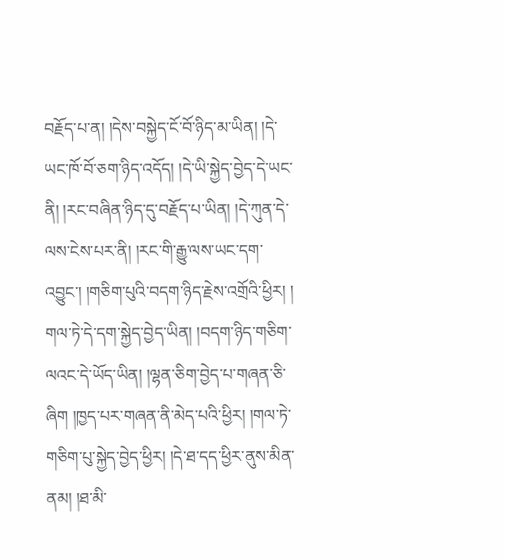བརྗོད་པ་ན། །དེས་བསྐྱེད་ངོ་བོ་ཉིད་མ་ཡིན། །དེ་ཡང་ཁོ་བོ་ཅག་ཉིད་འདོད། །དེ་ཡི་སྐྱེད་བྱེད་དེ་ཡང་ནི། །རང་བཞིན་ཉིད་དུ་བརྗོད་པ་ཡིན། །དེ་ཀུན་དེ་ལས་ངེས་པར་ནི། །རང་གི་རྒྱུ་ལས་ཡང་དག་འབྱུང་། །གཅིག་པུའི་བདག་ཉིད་རྗེས་འགྲོའི་ཕྱིར། །
གལ་ཏེ་དེ་དག་སྐྱེད་བྱེད་ཡིན། །བདག་ཉིད་གཅིག་ལའང་དེ་ཡོད་ཡིན། །ལྷན་ཅིག་བྱེད་པ་གཞན་ཅི་ཞིག །ཁྱད་པར་གཞན་ནི་མེད་པའི་ཕྱིར། །གལ་ཏེ་གཅིག་པུ་སྐྱེད་བྱེད་ཕྱིར། །དེ་ཐ་དད་ཕྱིར་ནུས་མིན་ནམ། །ཐ་མི་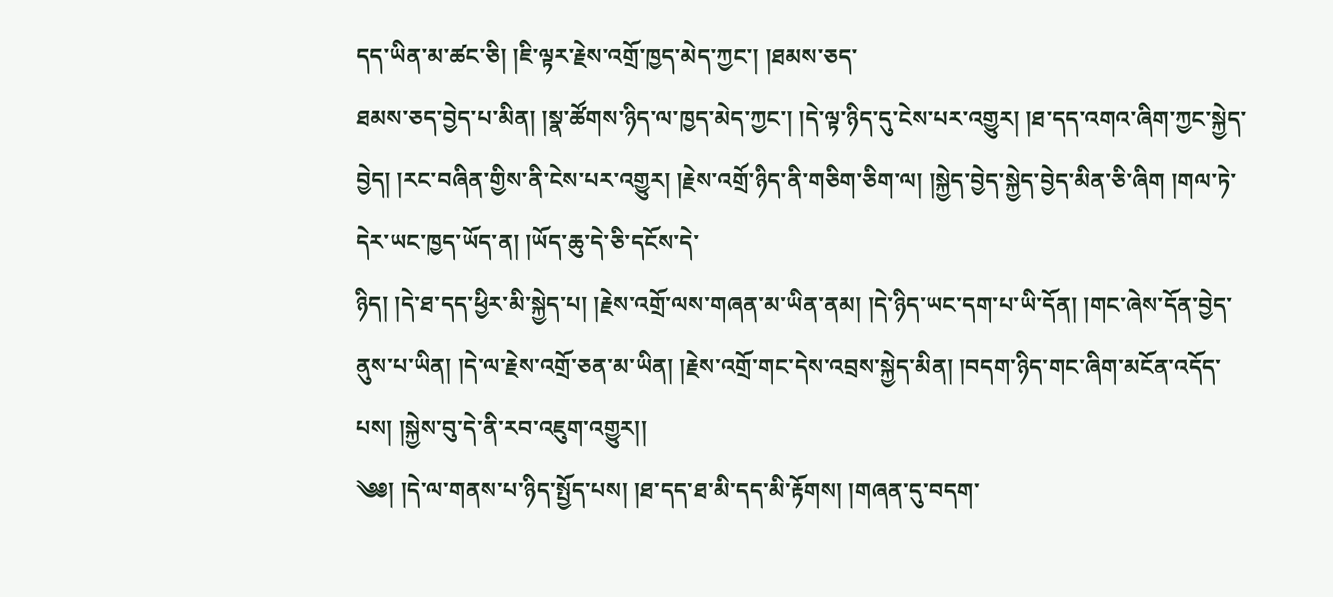དད་ཡིན་མ་ཚང་ཅི། །ཇི་ལྟར་རྗེས་འགྲོ་ཁྱད་མེད་ཀྱང་། །ཐམས་ཅད་
ཐམས་ཅད་བྱེད་པ་མིན། །སྣ་ཚོགས་ཉིད་ལ་ཁྱད་མེད་ཀྱང་། །དེ་ལྟ་ཉིད་དུ་ངེས་པར་འགྱུར། །ཐ་དད་འགའ་ཞིག་ཀྱང་སྐྱེད་བྱེད། །རང་བཞིན་གྱིས་ནི་ངེས་པར་འགྱུར། །རྗེས་འགྲོ་ཉིད་ནི་གཅིག་ཅིག་ལ། །སྐྱེད་བྱེད་སྐྱེད་བྱེད་མིན་ཅི་ཞིག །གལ་ཏེ་དེར་ཡང་ཁྱད་ཡོད་ན། །ཡོད་ཆུ་དེ་ཅི་དངོས་དེ་
ཉིད། །དེ་ཐ་དད་ཕྱིར་མི་སྐྱེད་པ། །རྗེས་འགྲོ་ལས་གཞན་མ་ཡིན་ནམ། །དེ་ཉིད་ཡང་དག་པ་ཡི་དོན། །གང་ཞེས་དོན་བྱེད་ནུས་པ་ཡིན། །དེ་ལ་རྗེས་འགྲོ་ཅན་མ་ཡིན། །རྗེས་འགྲོ་གང་དེས་འབྲས་སྐྱེད་མིན། །བདག་ཉིད་གང་ཞིག་མངོན་འདོད་པས། །སྐྱེས་བུ་དེ་ནི་རབ་འཇུག་འགྱུར།།
༄༅། །དེ་ལ་གནས་པ་ཉིད་སྤྱོད་པས། །ཐ་དད་ཐ་མི་དད་མི་རྟོགས། །གཞན་དུ་བདག་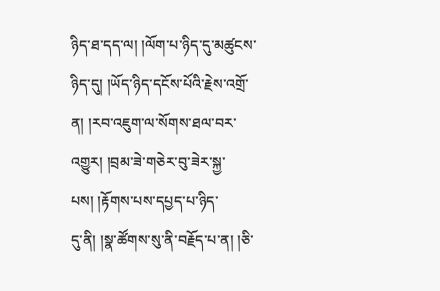ཉིད་ཐ་དད་ལ། །ལོག་པ་ཉིད་དུ་མཚུངས་ཉིད་དུ། །ཡོད་ཉིད་དངོས་པོའི་རྗེས་འགྲོ་ན། །རབ་འཇུག་ལ་སོགས་ཐལ་བར་འགྱུར། །བྲམ་ཟེ་གཅེར་བུ་ཟེར་སྐྱ་པས། །རྟོགས་པས་དཔྱད་པ་ཉིད་
དུ་ནི། །སྣ་ཚོགས་སུ་ནི་བརྗོད་པ་ན། །ཅི་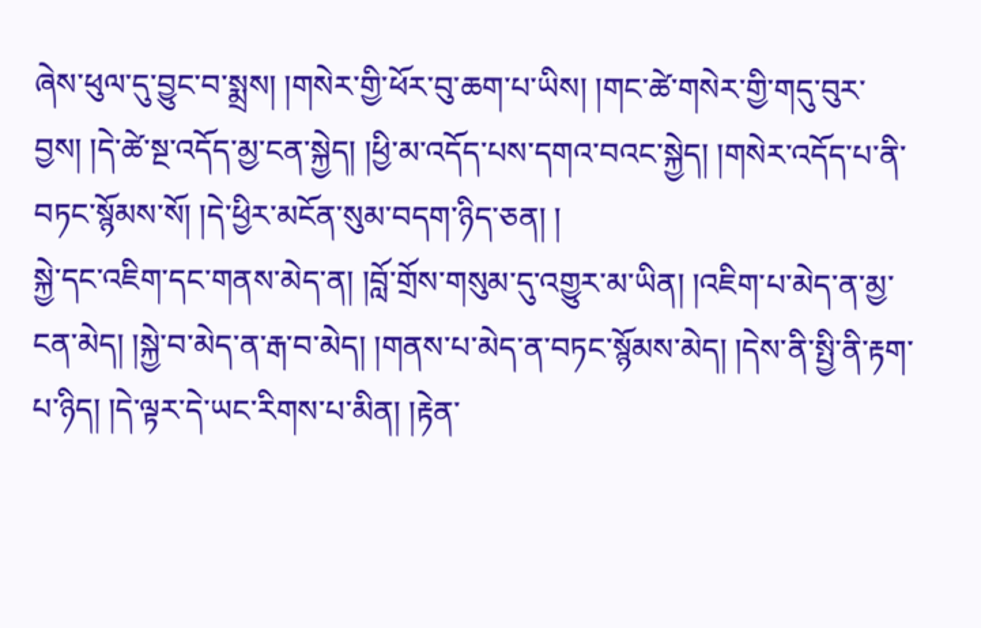ཞེས་ཕུལ་དུ་བྱུང་བ་སྨྲས། །གསེར་གྱི་ཕོར་བུ་ཆག་པ་ཡིས། །གང་ཚེ་གསེར་གྱི་གདུ་བུར་བྱས། །དེ་ཚེ་སྔ་འདོད་མྱ་ངན་སྐྱེད། །ཕྱི་མ་འདོད་པས་དགའ་བའང་སྐྱེད། །གསེར་འདོད་པ་ནི་བཏང་སྙོམས་སོ། །དེ་ཕྱིར་མངོན་སུམ་བདག་ཉིད་ཅན། །
སྐྱེ་དང་འཇིག་དང་གནས་མེད་ན། །བློ་གྲོས་གསུམ་དུ་འགྱུར་མ་ཡིན། །འཇིག་པ་མེད་ན་མྱ་ངན་མེད། །སྐྱེ་བ་མེད་ན་རྒ་བ་མེད། །གནས་པ་མེད་ན་བཏང་སྙོམས་མེད། །དེས་ནི་སྤྱི་ནི་རྟག་པ་ཉིད། །དེ་ལྟར་དེ་ཡང་རིགས་པ་མིན། །རྟེན་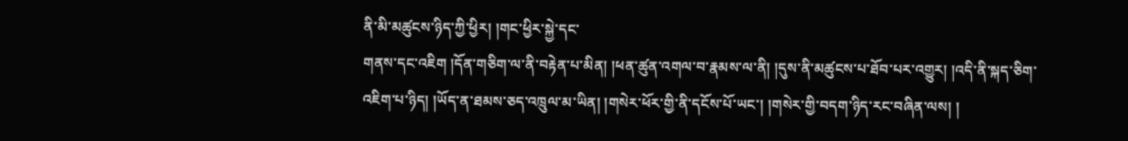ནི་མི་མཚུངས་ཉིད་ཀྱི་ཕྱིར། །གང་ཕྱིར་སྐྱེ་དང་
གནས་དང་འཇིག །དོན་གཅིག་ལ་ནི་བརྟེན་པ་མིན། །ཕན་ཚུན་འགལ་བ་རྣམས་ལ་ནི། །དུས་ནི་མཚུངས་པ་ཐོབ་པར་འགྱུར། །འདི་ནི་སྐད་ཅིག་འཇིག་པ་ཉིད། །ཡོད་ན་ཐམས་ཅད་འཁྲུལ་མ་ཡིན། །གསེར་ཕོར་གྱི་ནི་དངོས་པོ་ཡང་། །གསེར་གྱི་བདག་ཉིད་རང་བཞིན་ལས། །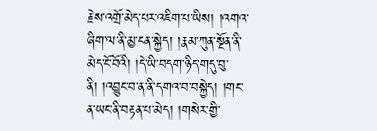རྗེས་འགྲོ་མེད་པར་འཇིག་པ་ཡིས། །འགའ་ཞིག་ལ་ནི་མྱ་ངན་སྐྱེད། །རྣམ་ཀུན་སྔོན་ནི་མེད་ངོ་བོའི། །དེ་ཡི་བདག་ཉིད་གདུ་བུ་ནི། །འབྱུང་བ་ན་ནི་དགའ་བ་བསྐྱེད། །གང་ན་ཡང་ནི་བརྟན་པ་མེད། །གསེར་གྱི་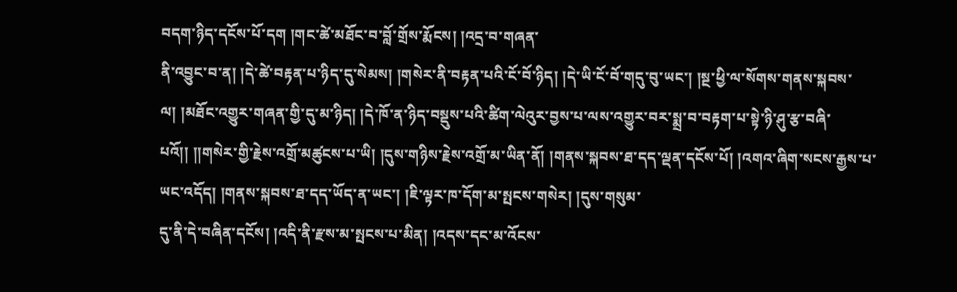བདག་ཉིད་དངོས་པོ་དག །གང་ཚེ་མཐོང་བ་བློ་གྲོས་རྨོངས། །འདྲ་བ་གཞན་
ནི་འབྱུང་བ་ན། །དེ་ཚེ་བརྟན་པ་ཉིད་དུ་སེམས། །གསེར་ནི་བརྟན་པའི་ངོ་བོ་ཉིད། །དེ་ཡི་ངོ་བོ་གདུ་བུ་ཡང་། །སྔ་ཕྱི་ལ་སོགས་གནས་སྐབས་ལ། །མཐོང་འགྱུར་གཞན་གྱི་དུ་མ་ཉིད། །དེ་ཁོ་ན་ཉིད་བསྡུས་པའི་ཚིག་ལེའུར་བྱས་པ་ལས་འགྱུར་བར་སྨྲ་བ་བརྟག་པ་སྟེ་ཉི་ཤུ་རྩ་བཞི་
པའོ།། །།གསེར་གྱི་རྗེས་འགྲོ་མཚུངས་པ་ཡི། །དུས་གཉིས་རྗེས་འགྲོ་མ་ཡིན་ནོ། །གནས་སྐབས་ཐ་དད་ལྡན་དངོས་པོ། །འགའ་ཞིག་སངས་རྒྱས་པ་ཡང་འདོད། །གནས་སྐབས་ཐ་དད་ཡོད་ན་ཡང་། །ཇི་ལྟར་ཁ་དོག་མ་སྤངས་གསེར། །དུས་གསུམ་
དུ་ནི་དེ་བཞིན་དངོས། །འདི་ནི་རྫས་མ་སྤངས་པ་མིན། །འདས་དང་མ་འོངས་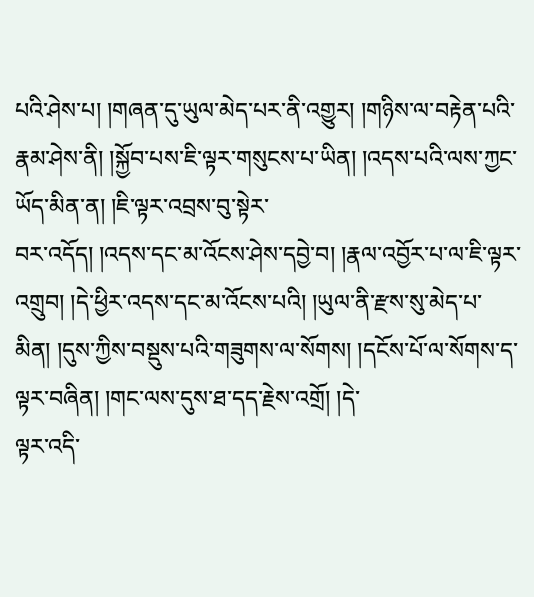པའི་ཤེས་པ། །གཞན་དུ་ཡུལ་མེད་པར་ནི་འགྱུར། །གཉིས་ལ་བརྟེན་པའི་རྣམ་ཤེས་ནི། །སྐྱོབ་པས་ཇི་ལྟར་གསུངས་པ་ཡིན། །འདས་པའི་ལས་ཀྱང་ཡོད་མིན་ན། །ཇི་ལྟར་འབྲས་བུ་སྟེར་
བར་འདོད། །འདས་དང་མ་འོངས་ཤེས་དབྱེ་བ། །རྣལ་འབྱོར་པ་ལ་ཇི་ལྟར་འགྲུབ། །དེ་ཕྱིར་འདས་དང་མ་འོངས་པའི། །ཡུལ་ནི་རྫས་སུ་མེད་པ་མིན། །དུས་ཀྱིས་བསྡུས་པའི་གཟུགས་ལ་སོགས། །དངོས་པོ་ལ་སོགས་ད་ལྟར་བཞིན། །གང་ལས་དུས་ཐ་དད་རྗེས་འགྲོ། །དེ་
ལྟར་འདི་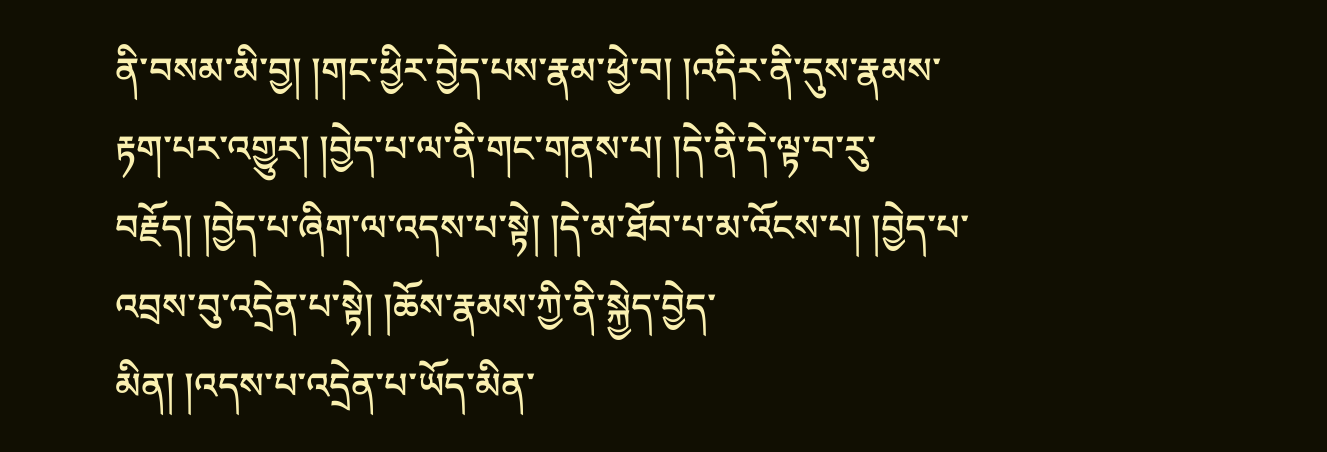ནི་བསམ་མི་བྱ། །གང་ཕྱིར་བྱེད་པས་རྣམ་ཕྱེ་བ། །འདིར་ནི་དུས་རྣམས་རྟག་པར་འགྱུར། །བྱེད་པ་ལ་ནི་གང་གནས་པ། །དེ་ནི་དེ་ལྟ་བ་རུ་བརྗོད། །བྱེད་པ་ཞིག་ལ་འདས་པ་སྟེ། །དེ་མ་ཐོབ་པ་མ་འོངས་པ། །བྱེད་པ་འབྲས་བུ་འདྲེན་པ་སྟེ། །ཆོས་རྣམས་ཀྱི་ནི་སྐྱེད་བྱེད་
མིན། །འདས་པ་འདྲེན་པ་ཡོད་མིན་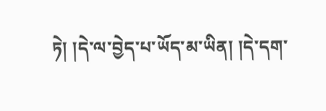ཏེ། །དེ་ལ་བྱེད་པ་ཡོད་མ་ཡིན། །དེ་དག་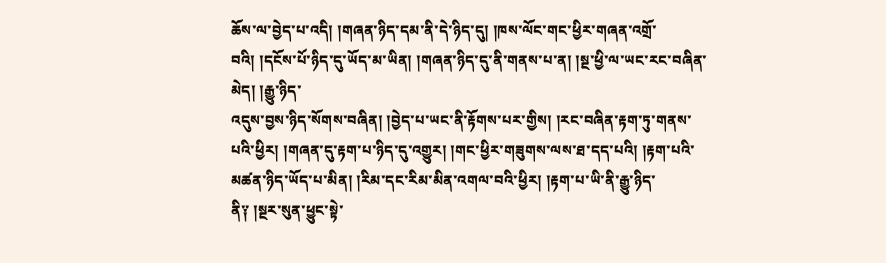ཆོས་ལ་བྱེད་པ་འདི། །གཞན་ཉིད་དམ་ནི་དེ་ཉིད་དུ། །ཁས་ལོང་གང་ཕྱིར་གཞན་འགྲོ་བའི། །དངོས་པོ་ཉིད་དུ་ཡོད་མ་ཡིན། །གཞན་ཉིད་དུ་ནི་གནས་པ་ན། །སྔ་ཕྱི་ལ་ཡང་རང་བཞིན་མེད། །རྒྱུ་ཉིད་
འདུས་བྱས་ཉིད་སོགས་བཞིན། །བྱེད་པ་ཡང་ནི་རྟོགས་པར་གྱིས། །རང་བཞིན་རྟག་ཏུ་གནས་པའི་ཕྱིར། །གཞན་དུ་རྟག་པ་ཉིད་དུ་འགྱུར། །གང་ཕྱིར་གཟུགས་ལས་ཐ་དད་པའི། །རྟག་པའི་མཚན་ཉིད་ཡོད་པ་མིན། །རིམ་དང་རིམ་མིན་འགལ་བའི་ཕྱིར། །རྟག་པ་ཡི་ནི་རྒྱུ་ཉིད་
ནི༑ །སྔར་སུན་ཕྱུང་སྟེ་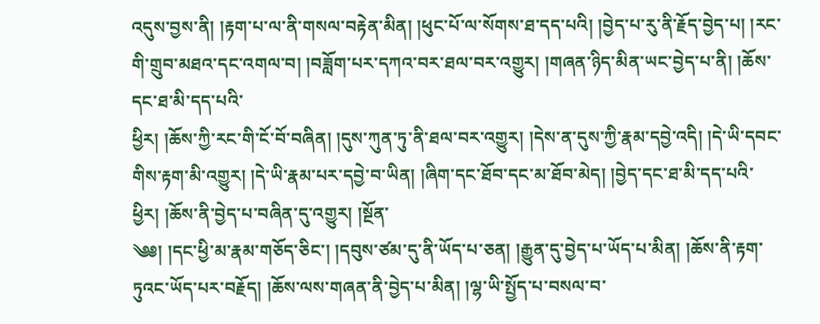འདུས་བྱས་ནི། །རྟག་པ་ལ་ནི་གསལ་བརྟེན་མིན། །ཕུང་པོ་ལ་སོགས་ཐ་དད་པའི། །བྱེད་པ་རུ་ནི་རྗོད་བྱེད་པ། །རང་གི་གྲུབ་མཐའ་དང་འགལ་བ། །བཟློག་པར་དཀའ་བར་ཐལ་བར་འགྱུར། །གཞན་ཉིད་མིན་ཡང་བྱེད་པ་ནི། །ཆོས་དང་ཐ་མི་དད་པའི་
ཕྱིར། །ཆོས་ཀྱི་རང་གི་ངོ་བོ་བཞིན། །དུས་ཀུན་ཏུ་ནི་ཐལ་བར་འགྱུར། །དེས་ན་དུས་ཀྱི་རྣམ་དབྱེ་འདི། །དེ་ཡི་དབང་གིས་རྟག་མི་འགྱུར། །དེ་ཡི་རྣམ་པར་དབྱེ་བ་ཡིན། །ཞིག་དང་ཐོབ་དང་མ་ཐོབ་མེད། །བྱེད་དང་ཐ་མི་དད་པའི་ཕྱིར། །ཆོས་ནི་བྱེད་པ་བཞིན་དུ་འགྱུར། །སྔོན་
༄༅། །དང་ཕྱི་མ་རྣམ་གཅོད་ཅིང་། །དབུས་ཙམ་དུ་ནི་ཡོད་པ་ཅན། །རྒྱུན་དུ་བྱེད་པ་ཡོད་པ་མིན། །ཆོས་ནི་རྟག་ཏུའང་ཡོད་པར་བརྗོད། །ཆོས་ལས་གཞན་ནི་བྱེད་པ་མིན། །ལྷ་ཡི་སྤྱོད་པ་བསལ་བ་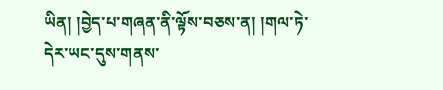ཡིན། །བྱེད་པ་གཞན་ནི་ལྟོས་བཅས་ན། །གལ་ཏེ་དེར་ཡང་དུས་གནས་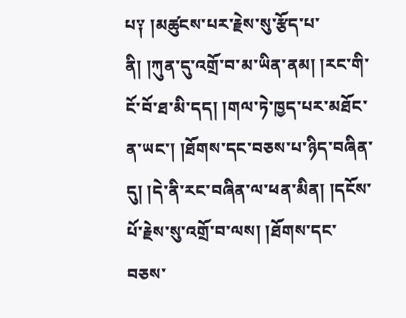པ༑ །མཚུངས་པར་རྗེས་སུ་རྩོད་པ་ནི། །ཀུན་དུ་འགྲོ་བ་མ་ཡིན་ནམ། །རང་གི་ངོ་བོ་ཐ་མི་དད། །གལ་ཏེ་ཁྱད་པར་མཐོང་ན་ཡང་། །ཐོགས་དང་བཅས་པ་ཉིད་བཞིན་དུ། །དེ་ནི་རང་བཞིན་ལ་ཕན་མིན། །དངོས་པོ་རྗེས་སུ་འགྲོ་བ་ལས། །ཐོགས་དང་བཅས་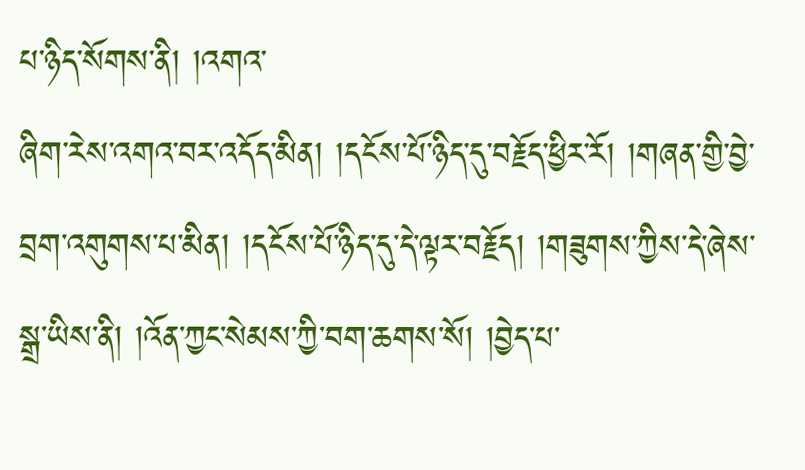པ་ཉིད་སོགས་ནི། །འགའ་
ཞིག་རེས་འགའ་བར་འདོད་མིན། །དངོས་པོ་ཉིད་དུ་བརྗོད་ཕྱིར་རོ། །གཞན་གྱི་བྱེ་བྲག་འགུགས་པ་མིན། །དངོས་པོ་ཉིད་དུ་དེ་ལྟར་བརྗོད། །གཟུགས་ཀྱིས་དེ་ཞེས་སྒྲ་ཡིས་ནི། །འོན་ཀྱང་སེམས་ཀྱི་བག་ཆགས་སོ། །བྱེད་པ་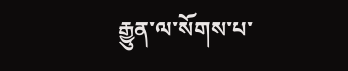རྒྱུན་ལ་སོགས་པ་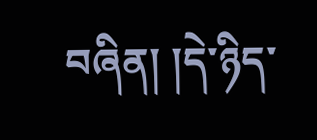བཞིན། །དེ་ཉིད་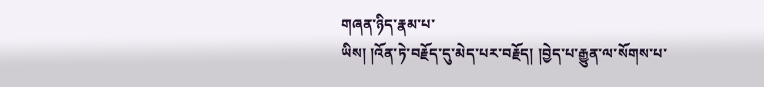གཞན་ཉིད་རྣམ་པ་
ཡིས། །འོན་ཏེ་བརྗོད་དུ་མེད་པར་བརྗོད། །བྱེད་པ་རྒྱུན་ལ་སོགས་པ་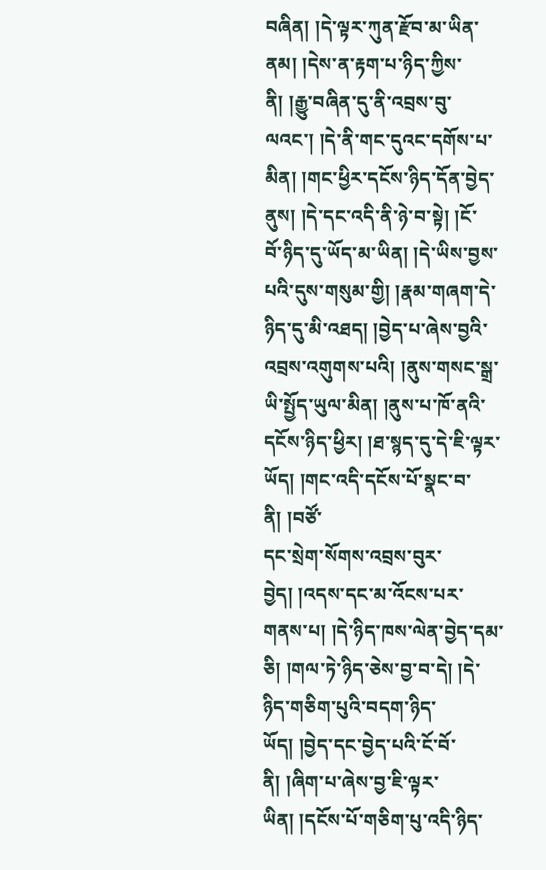བཞིན། །དེ་ལྟར་ཀུན་རྫོབ་མ་ཡིན་ནམ། །དེས་ན་རྟག་པ་ཉིད་ཀྱིས་ནི། །རྒྱུ་བཞིན་དུ་ནི་འབྲས་བུ་ལའང་། །དེ་ནི་གང་དུའང་དགོས་པ་མིན། །གང་ཕྱིར་དངོས་ཉིད་དོན་བྱེད་ནུས། །དེ་དང་འདི་ནི་ཉེ་བ་སྟེ། །ངོ་
བོ་ཉིད་དུ་ཡོད་མ་ཡིན། །དེ་ཡིས་བྱས་པའི་དུས་གསུམ་གྱི། །རྣམ་གཞག་དེ་ཉིད་དུ་མི་འཐད། །བྱེད་པ་ཞེས་བྱའི་འབྲས་འགུགས་པའི། །ནུས་གསང་སྒྲ་ཡི་སྤྱོད་ཡུལ་མིན། །ནུས་པ་ཁོ་ནའི་དངོས་ཉིད་ཕྱིར། །ཐ་སྙད་དུ་དེ་ཇི་ལྟར་ཡོད། །གང་འདི་དངོས་པོ་སྣང་བ་ནི། །བཙོ་
དང་སྲེག་སོགས་འབྲས་བུར་བྱེད། །འདས་དང་མ་འོངས་པར་གནས་པ། །དེ་ཉིད་ཁས་ལེན་བྱེད་དམ་ཅི། །གལ་ཏེ་ཉིད་ཅེས་བྱ་བ་དེ། །དེ་ཉིད་གཅིག་པུའི་བདག་ཉིད་ཡོད། །བྱེད་དང་བྱེད་པའི་ངོ་བོ་ནི། །ཞིག་པ་ཞེས་བྱ་ཇི་ལྟར་ཡིན། །དངོས་པོ་གཅིག་པུ་འདི་ཉིད་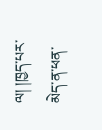ལ། །ཁྱད་པར་
མེད་ན་ཕན་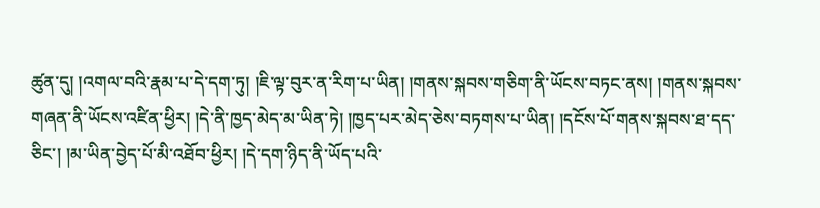ཚུན་དུ། །འགལ་བའི་རྣམ་པ་དེ་དག་ཏུ། །ཇི་ལྟ་བུར་ན་རིག་པ་ཡིན། །གནས་སྐབས་གཅིག་ནི་ཡོངས་བཏང་ནས། །གནས་སྐབས་གཞན་ནི་ཡོངས་འཛིན་ཕྱིར། །དེ་ནི་ཁྱད་མེད་མ་ཡིན་ཏེ། །ཁྱད་པར་མེད་ཅེས་བཏགས་པ་ཡིན། །དངོས་པོ་གནས་སྐབས་ཐ་དད་
ཅིང་། །མ་ཡིན་བྱེད་པོ་མི་འཐོབ་ཕྱིར། །དེ་དག་ཉིད་ནི་ཡོད་པའི་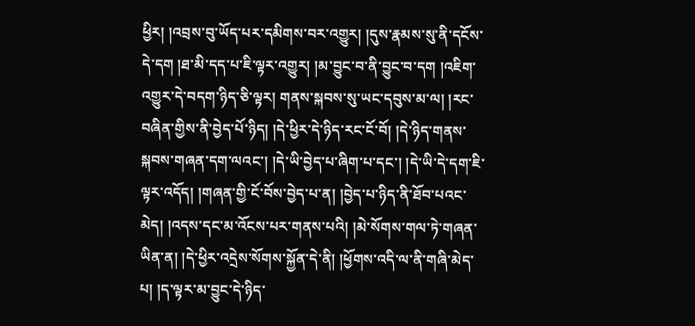ཕྱིར། །འབྲས་བུ་ཡོད་པར་དམིགས་བར་འགྱུར། །དུས་རྣམས་སུ་ནི་དངོས་དེ་དག །ཐ་མི་དད་པ་ཇི་ལྟར་འགྱུར། །མ་བྱུང་བ་ནི་བྱུང་བ་དག །འཇིག་འགྱུར་དེ་བདག་ཉིད་ཅི་ལྟར། གནས་སྐབས་སུ་ཡང་དབུས་མ་ལ། །རང་
བཞིན་གྱིས་ནི་བྱེད་པོ་ཉིད། །དེ་ཕྱིར་དེ་ཉིད་རང་ངོ་བོ། །དེ་ཉིད་གནས་སྐབས་གཞན་དག་ལའང་། །དེ་ཡི་བྱེད་པ་ཞིག་པ་དང་། །དེ་ཡི་དེ་དག་ཇི་ལྟར་འདོད། །གཞན་གྱི་ངོ་བོས་བྱེད་པ་ན། །བྱེད་པ་ཉིད་ནི་ཐོབ་པའང་མེད། །འདས་དང་མ་འོངས་པར་གནས་པའི། །མེ་སོགས་གལ་ཏེ་གཞན་
ཡིན་ན། །དེ་ཕྱིར་འདྲེས་སོགས་སྐྱོན་དེ་ནི། །ཕྱོགས་འདི་ལ་ནི་གཞི་མེད་པ། །ད་ལྟར་མ་བྱུང་དེ་ཉིད་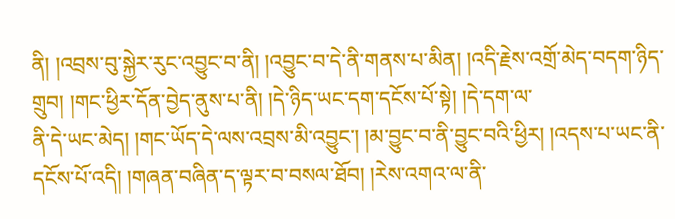ནི། །འབྲས་བུ་སྐྱེར་རུང་འབྱུང་བ་ནི། །འབྱུང་བ་དེ་ནི་གནས་པ་མིན། །འདི་རྗེས་འགྲོ་མེད་བདག་ཉིད་གྲུབ། །གང་ཕྱིར་དོན་བྱེད་ནུས་པ་ནི། །དེ་ཉིད་ཡང་དག་དངོས་པོ་སྟེ། །དེ་དག་ལ་
ནི་དེ་ཡང་མེད། །གང་ཡོད་དེ་ལས་འབྲས་མི་འབྱུང་། །མ་བྱུང་བ་ནི་བྱུང་བའི་ཕྱིར། །འདས་པ་ཡང་ནི་དངོས་པོ་འདི། །གཞན་བཞིན་ད་ལྟར་བ་བསལ་ཐོབ། །རེས་འགའ་ལ་ནི་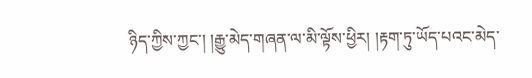ཉིད་ཀྱིས་ཀྱང་། །རྒྱུ་མེད་གཞན་ལ་མི་ལྟོས་ཕྱིར། །རྟག་ཏུ་ཡོད་པའང་མེད་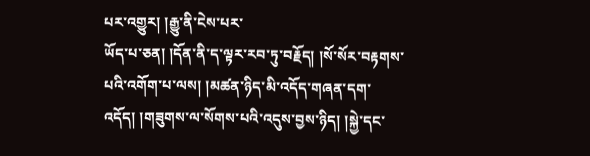པར་འགྱུར། །རྒྱུ་ནི་ངེས་པར་
ཡོད་པ་ཅན། །དོན་ནི་ད་ལྟར་རབ་ཏུ་བརྗོད། །སོ་སོར་བརྟགས་པའི་འགོག་པ་ལས། །མཚན་ཉིད་མི་འདོད་གཞན་དག་འདོད། །གཟུགས་ལ་སོགས་པའི་འདུས་བྱས་ཉིད། །སྐྱེ་དང་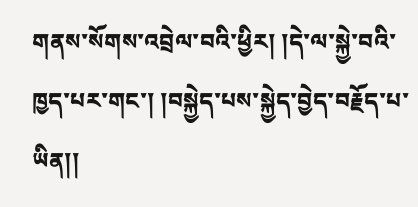གནས་སོགས་འབྲེལ་བའི་ཕྱིར། །དེ་ལ་སྐྱེ་བའི་ཁྱད་པར་གང་། །བསྐྱེད་པས་སྐྱེད་བྱེད་བརྗོད་པ་ཡིན།།